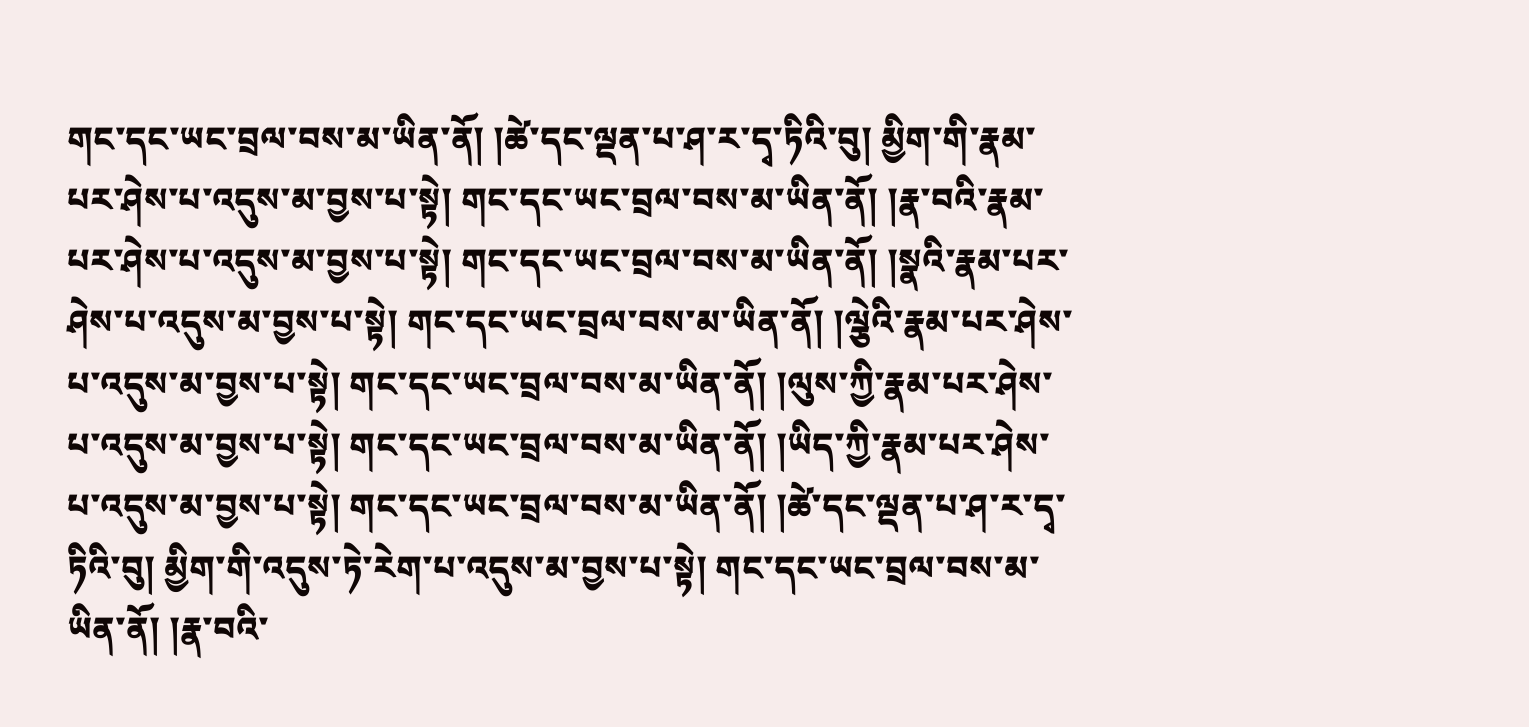གང་དང་ཡང་བྲལ་བས་མ་ཡིན་ནོ། །ཚེ་དང་ལྡན་པ་ཤ་ར་དྭ་ཏིའི་བུ། མྱིག་གི་རྣམ་པར་ཤེས་པ་འདུས་མ་བྱས་པ་སྟེ། གང་དང་ཡང་བྲལ་བས་མ་ཡིན་ནོ། །རྣ་བའི་རྣམ་པར་ཤེས་པ་འདུས་མ་བྱས་པ་སྟེ། གང་དང་ཡང་བྲལ་བས་མ་ཡིན་ནོ། །སྣའི་རྣམ་པར་ཤེས་པ་འདུས་མ་བྱས་པ་སྟེ། གང་དང་ཡང་བྲལ་བས་མ་ཡིན་ནོ། །ལྕེའི་རྣམ་པར་ཤེས་པ་འདུས་མ་བྱས་པ་སྟེ། གང་དང་ཡང་བྲལ་བས་མ་ཡིན་ནོ། །ལུས་ཀྱི་རྣམ་པར་ཤེས་པ་འདུས་མ་བྱས་པ་སྟེ། གང་དང་ཡང་བྲལ་བས་མ་ཡིན་ནོ། །ཡིད་ཀྱི་རྣམ་པར་ཤེས་པ་འདུས་མ་བྱས་པ་སྟེ། གང་དང་ཡང་བྲལ་བས་མ་ཡིན་ནོ། །ཚེ་དང་ལྡན་པ་ཤ་ར་དྭ་ཏིའི་བུ། མྱིག་གི་འདུས་ཏེ་རེག་པ་འདུས་མ་བྱས་པ་སྟེ། གང་དང་ཡང་བྲལ་བས་མ་ཡིན་ནོ། །རྣ་བའི་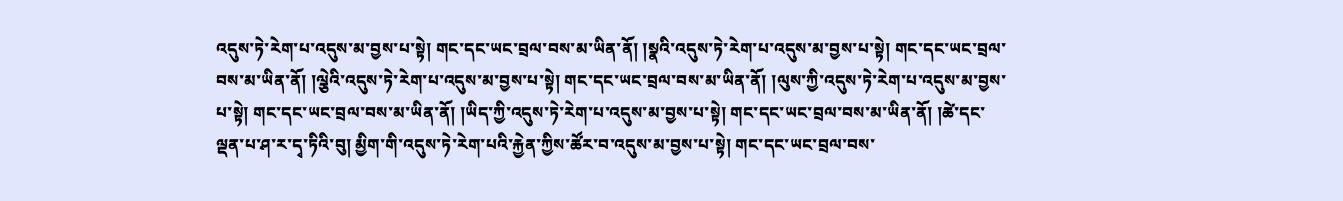འདུས་ཏེ་རེག་པ་འདུས་མ་བྱས་པ་སྟེ། གང་དང་ཡང་བྲལ་བས་མ་ཡིན་ནོ། །སྣའི་འདུས་ཏེ་རེག་པ་འདུས་མ་བྱས་པ་སྟེ། གང་དང་ཡང་བྲལ་བས་མ་ཡིན་ནོ། །ལྕེའི་འདུས་ཏེ་རེག་པ་འདུས་མ་བྱས་པ་སྟེ། གང་དང་ཡང་བྲལ་བས་མ་ཡིན་ནོ། །ལུས་ཀྱི་འདུས་ཏེ་རེག་པ་འདུས་མ་བྱས་པ་སྟེ། གང་དང་ཡང་བྲལ་བས་མ་ཡིན་ནོ། །ཡིད་ཀྱི་འདུས་ཏེ་རེག་པ་འདུས་མ་བྱས་པ་སྟེ། གང་དང་ཡང་བྲལ་བས་མ་ཡིན་ནོ། །ཚེ་དང་ལྡན་པ་ཤ་ར་དྭ་ཏིའི་བུ། མྱིག་གི་འདུས་ཏེ་རེག་པའི་རྐྱེན་ཀྱིས་ཚོར་བ་འདུས་མ་བྱས་པ་སྟེ། གང་དང་ཡང་བྲལ་བས་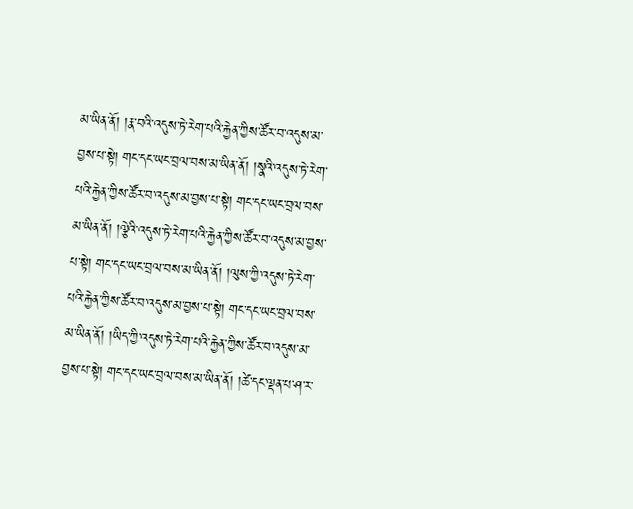མ་ཡིན་ནོ། །རྣ་བའི་འདུས་ཏེ་རེག་པའི་རྐྱེན་ཀྱིས་ཚོར་བ་འདུས་མ་བྱས་པ་སྟེ། གང་དང་ཡང་བྲལ་བས་མ་ཡིན་ནོ། །སྣའི་འདུས་ཏེ་རེག་པའི་རྐྱེན་ཀྱིས་ཚོར་བ་འདུས་མ་བྱས་པ་སྟེ། གང་དང་ཡང་བྲལ་བས་མ་ཡིན་ནོ། །ལྕེའི་འདུས་ཏེ་རེག་པའི་རྐྱེན་ཀྱིས་ཚོར་བ་འདུས་མ་བྱས་པ་སྟེ། གང་དང་ཡང་བྲལ་བས་མ་ཡིན་ནོ། །ལུས་ཀྱི་འདུས་ཏེ་རེག་པའི་རྐྱེན་ཀྱིས་ཚོར་བ་འདུས་མ་བྱས་པ་སྟེ། གང་དང་ཡང་བྲལ་བས་མ་ཡིན་ནོ། །ཡིད་ཀྱི་འདུས་ཏེ་རེག་པའི་རྐྱེན་ཀྱིས་ཚོར་བ་འདུས་མ་བྱས་པ་སྟེ། གང་དང་ཡང་བྲལ་བས་མ་ཡིན་ནོ། །ཚེ་དང་ལྡན་པ་ཤ་ར་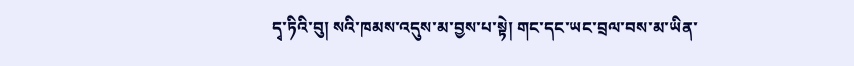དྭ་ཏིའི་བུ། སའི་ཁམས་འདུས་མ་བྱས་པ་སྟེ། གང་དང་ཡང་བྲལ་བས་མ་ཡིན་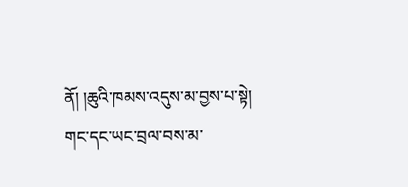ནོ། །ཆུའི་ཁམས་འདུས་མ་བྱས་པ་སྟེ། གང་དང་ཡང་བྲལ་བས་མ་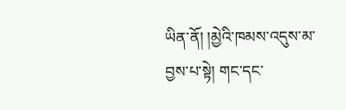ཡིན་ནོ། །མྱེའི་ཁམས་འདུས་མ་བྱས་པ་སྟེ། གང་དང་